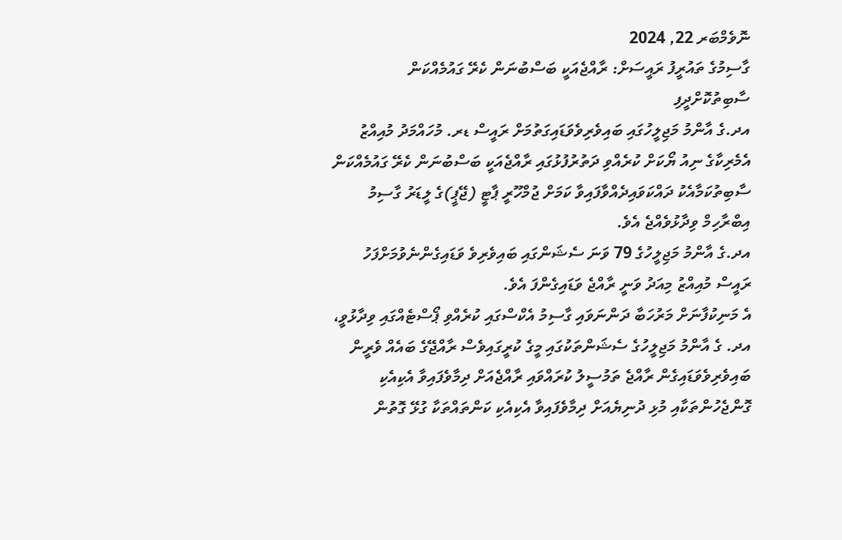ނޮވެމްބަރ 22, 2024
ގާސިމުގެ ތައުރީފު ރައީސަށް: ރާއްޖެއަކީ ބަސްބުނަން ކެރޭ ގައުމެއްކަން ސާބިތުކޮށްދީފި
އދ.ގެ އާންމު މަޖިލީހުގައި ބައިވެރިވެވަޑައިގަތުމަށް ރައީސް ޑރ. މުހައްމަދު މުއިއްޒު އެމެރިކާގެ ނިއު ޔޯކަށް ކުރެއްވި ދަތުރުފުޅުގައި ރާއްޖެއަކީ ބަސްބުނަން ކެރޭ ގައުމެއްކަން ސާބިތުކަމާއެކު ދައްކަވައިދެއްވާފައިވާ ކަމަށް ޖުމްހޫރީ ޕާޓީ (ޖޭޕީ)ގެ ލީޑަރު ގާސިމު އިބްރާހިމް ވިދާޅުވެއްޖެ އެވެ.
އދ.ގެ އާންމު މަޖިލީހުގެ 79 ވަނަ ސެޝަންގައި ބައިވެރިވެ ވަޑައިގެންނެވުމަށްފަހު ރައީސް މުއިއްޒު މިއަދު ވަނީ ރާއްޖެ ވަޑައިގެންފަ އެވެ.
އެ މަނިކުފާނަށް މަރުހަބާ ދަންނަވައި ގާސިމު އެކްސްގައި ކުރެއްވި ޕޯސްޓެއްގައި ވިދާޅުވީ، އދ. ގެ އާންމު މަޖިލީހުގެ ސެޝަންތަކުގައި މީގެ ކުރީގައިވެސް ރާއްޖޭގެ ބައެއް ވެރީން ބައިވެރިވެވަޑައިގެން ރާއްޖެ ތަމުސީލު ކުރައްވައި ރާއްޖެއަށް ދިމާވެފައިވާ އެކިއެކި ގޮންޖެހުންތަކާއި މުޅި ދުނިޔެއަށް ދިމާވެފައިވާ އެކިއެކި ކަންތައްތަކާ ގުޅޭ ގޮތުން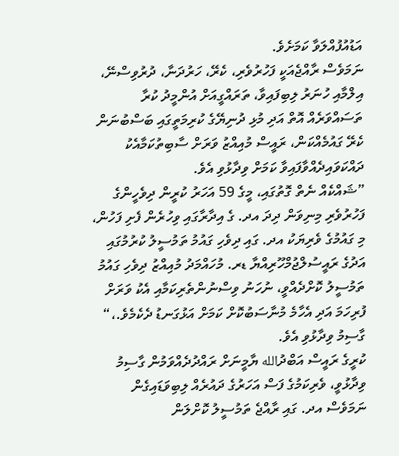އަޑުއުފުއްލަވާ ކަމަށެވެ.
ނަމަވެސް ރާއްޖެއަކީ ފަހުރުވެރި، ކެރޭ، ހަރުދަނާ، ދުރުވިސްނޭ، އިލްމާއި ހުނަރު ލިބިފައިވާ، ތަރައްގީއަށް އުންމީދު ކުރާ ތަސައްވަރެއް އޮތް އަދި މުޅި ދުނިޔޭގެ ކުރިމަތީގައި ބަސްބުނަން ކެރޭ ގައުމެއްކަން، ރައީސް މުއިއްޒު ވަރަށް ސާބިތުކަމާއެކު ދައްކަވައިދެއްވާފައިވާ ކަމަށް ވިދާޅުވި އެވެ.
”ޝައްކެއް ނެތް ގޮތުގައި، މީގެ 59 އަހަރު ކުރީން ދިވެހީންގެ ފަހުރުވެރި މިނިވަން ދިދަ އދ. ގެ އިދާރާގައި ވިހުރެން ފެށި ފަހުން، މި ގައުމުގެ ވެރިޔަކު އދ. ގައި ދިވެހި ގައުމު ތަމުސީލު ކުރުމުގައި އަދުގެ ރައީސުލްޖުމްހޫރިއްޔާ ޑރ. މުހައްމަދު މުއިއްޒު ދިވެހި ގައުމު ތަމުސީލު ކޮށްދެއްވީ، ނުހަނު ވިސްނުންތެރިކަމާއި އެކު ވަރަށް ފުރިހަމަ އަދި އެހާމެ މުނާސަބުކޮށް ކަމަށް އަޅުގަނޑު ދެކެމެވެ.،“ ގާސިމު ވިދާޅުވި އެވެ.
ކުރީގެ ރައީސް އަބްދުالله ޔާމީނަށް ރައްދުދެއްވަމުން ގާސިމު ވިދާޅުވީ، ވެރިކަމުގެ ފަސް އަހަރުގެ ދައުރެއް ލިބިވަޑައިގެން ނަމަވެސް އދ. ގައި ރާއްޖެ ތަމުސީލު ކޮށްލަން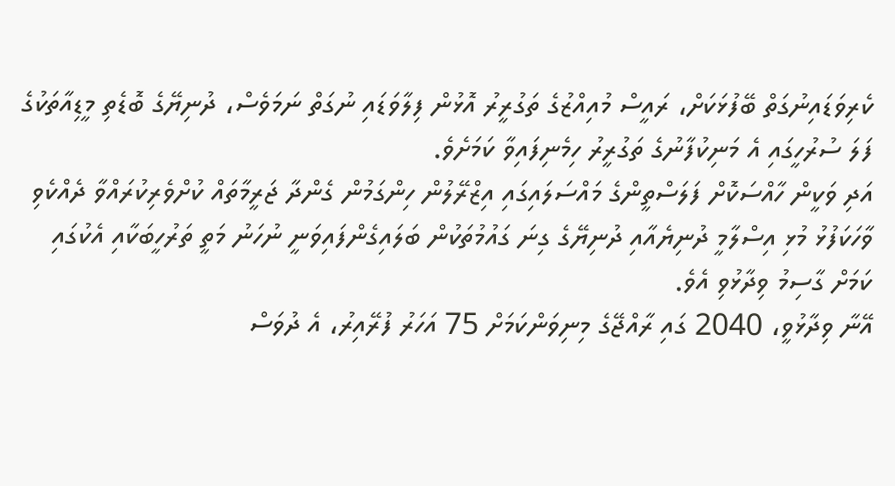ކެރިވަޑައިނުގަތް ބޭފުޅަކަށް، ރައީސް މުއިއްޒުގެ ތަގުރީރު އޮޅުން ފިލާވަޑައި ނުގަތް ނަމަވެސް، ދުނިޔޭގެ ބޮޑެތި މީޑިއާތަކުގެ ފަލަ ސުރުހީގައި އެ މަނިކުފާނުގެ ތަގުރީރު ހިމެނިފައިވާ ކަމަށެވެ.
އަދި ވަކީން ހާއްސަކޮށް ފަލަސްތީންގެ މައްސަލައިގައި އިޒްރޭލުން ހިންގަމުން ގެންދާ ޖަރީމާތައް ކުށްވެރިކުރައްވާ ދެއްކެވި ވާހަކަފުޅު މުޅި އިސްލާމީ ދުނިޔެއާއި ދުނިޔޭގެ ގިނަ ގައުމުތަކުން ބަލައިގެންފައިވަނީ ނުހަނު މަތީ ތަރުހީބަކާއި އެކުގައި ކަމަށް ގާސިމު ވިދާޅުވި އެވެ.
އޭނާ ވިދާޅުވީ، 2040 ގައި ރާއްޖޭގެ މިނިވަންކަމަށް 75 އަހަރު ފުރޭއިރު، އެ ދުވަސް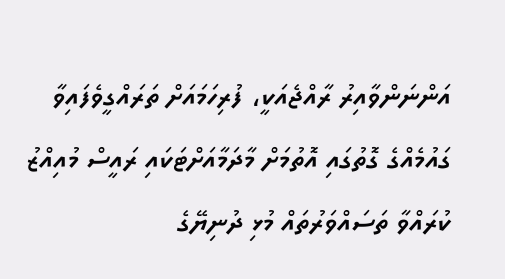އަންނަންވާއިރު ރާއްޖެއަކީ، ފުރިހަމައަށް ތަރައްގީވެފައިވާ ގައުމެއްގެ ގޮތުގައި އޮތުމަށް މާދަމާއަށްޓަކައި ރައީސް މުއިއްޒު ކުރައްވާ ތަސައްވަރުތައް މުޅި ދުނިޔޭގެ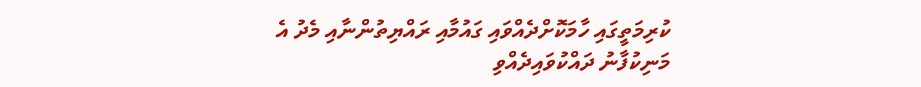ކުރިމަތީގައި ހާމަކޮށްދެއްވައި ގައުމާއި ރައްޔިތުންނާއި މެދު އެ މަނިކުފާނު ދައްކުވައިދެއްވި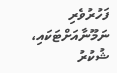ފަހުރުވެރި ނަމޫނާއަށްޓަކައި، ޝުކުރު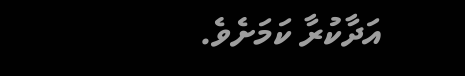އަދާކުރާ ކަމަށެވެ.